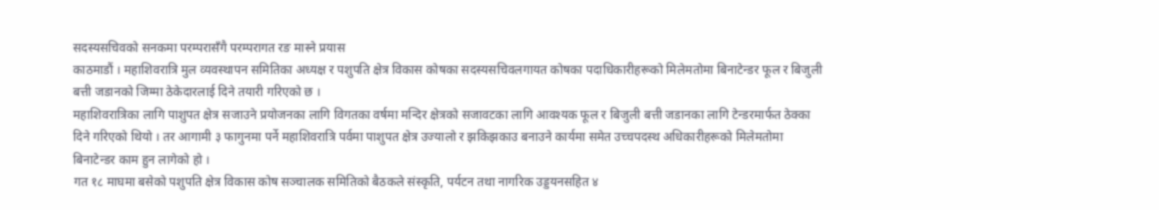सदस्यसचिवको सनकमा परम्परासँगै परम्परागत रङ मास्ने प्रयास
काठमाडौं । महाशिवरात्रि मुल व्यवस्थापन समितिका अध्यक्ष र पशुपति क्षेत्र विकास कोषका सदस्यसचिवलगायत कोषका पदाधिकारीहरूको मिलेमतोमा बिनाटेन्डर फूल र बिजुली बत्ती जडानको जिम्मा ठेकेदारलाई दिने तयारी गरिएको छ ।
महाशिवरात्रिका लागि पाशुपत क्षेत्र सजाउने प्रयोजनका लागि विगतका वर्षमा मन्दिर क्षेत्रको सजावटका लागि आवश्यक फूल र बिजुली बत्ती जडानका लागि टेन्डरमार्फत ठेक्का दिने गरिएको थियो । तर आगामी ३ फागुनमा पर्ने महाशिवरात्रि पर्वमा पाशुपत क्षेत्र उज्यालो र झकिझकाउ बनाउने कार्यमा समेत उच्चपदस्थ अधिकारीहरूको मिलेमतोमा बिनाटेन्डर काम हुन लागेको हो ।
गत १८ माघमा बसेको पशुपति क्षेत्र विकास कोष सञ्चालक समितिको बैठकले संस्कृति, पर्यटन तथा नागरिक उड्डयनसहित ४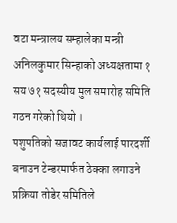वटा मन्त्रालय सम्हालेका मन्त्री अनिलकुमार सिन्हाको अध्यक्षतामा १ सय ७१ सदस्यीय मुल समारोह समिति गठन गरेको थियो ।
पशुपतिको सजावट कार्यलाई पारदर्शी बनाउन टेन्डरमार्फत ठेक्का लगाउने प्रक्रिया तोडेर समितिले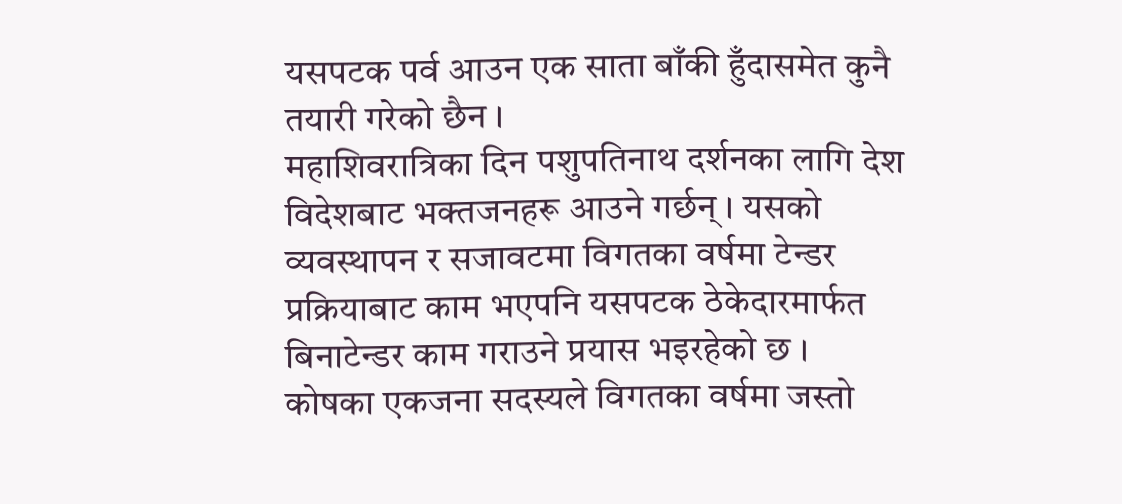यसपटक पर्व आउन एक साता बाँकी हुँदासमेत कुनै तयारी गरेको छैन ।
महाशिवरात्रिका दिन पशुपतिनाथ दर्शनका लागि देश विदेशबाट भक्तजनहरू आउने गर्छन् । यसको व्यवस्थापन र सजावटमा विगतका वर्षमा टेन्डर प्रक्रियाबाट काम भएपनि यसपटक ठेकेदारमार्फत बिनाटेन्डर काम गराउने प्रयास भइरहेको छ ।
कोषका एकजना सदस्यले विगतका वर्षमा जस्तो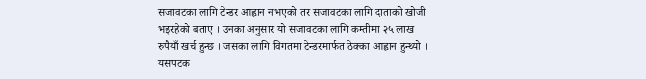सजावटका लागि टेन्डर आह्वान नभएको तर सजावटका लागि दाताको खोजी भइरहेको बताए । उनका अनुसार यो सजावटका लागि कम्तीमा २५ लाख रुपैयाँ खर्च हुन्छ । जसका लागि विगतमा टेन्डरमार्फत ठेक्का आह्वान हुन्थ्यो ।
यसपटक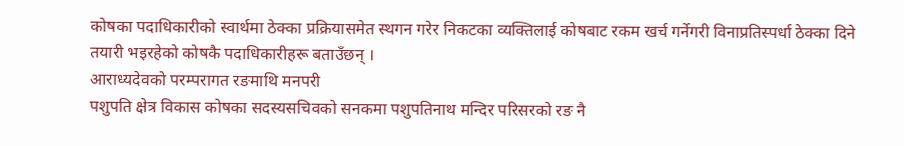कोषका पदाधिकारीको स्वार्थमा ठेक्का प्रक्रियासमेत स्थगन गरेर निकटका व्यक्तिलाई कोषबाट रकम खर्च गर्नेगरी विनाप्रतिस्पर्धा ठेक्का दिने तयारी भइरहेको कोषकै पदाधिकारीहरू बताउँछन् ।
आराध्यदेवको परम्परागत रङमाथि मनपरी
पशुपति क्षेत्र विकास कोषका सदस्यसचिवको सनकमा पशुपतिनाथ मन्दिर परिसरको रङ नै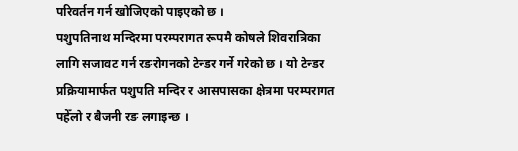परिवर्तन गर्न खोजिएको पाइएको छ ।
पशुपतिनाथ मन्दिरमा परम्परागत रूपमै कोषले शिवरात्रिका लागि सजावट गर्न रङरोगनको टेन्डर गर्ने गरेको छ । यो टेन्डर प्रक्रियामार्फत पशुपति मन्दिर र आसपासका क्षेत्रमा परम्परागत पहेँलो र बैजनी रङ लगाइन्छ ।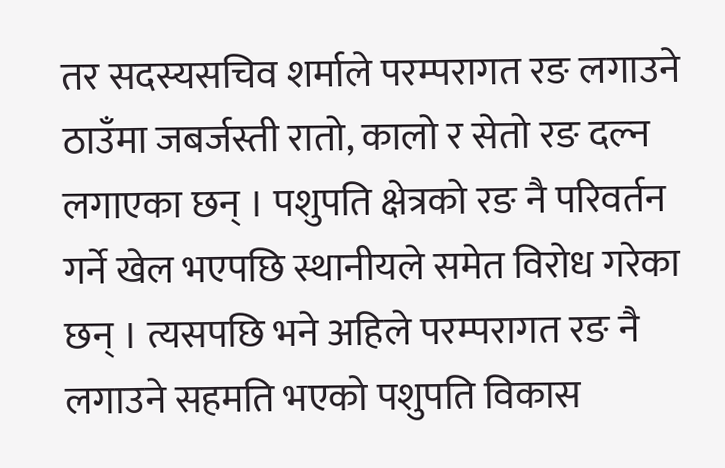तर सदस्यसचिव शर्माले परम्परागत रङ लगाउने ठाउँमा जबर्जस्ती रातो, कालो र सेतो रङ दल्न लगाएका छन् । पशुपति क्षेत्रको रङ नै परिवर्तन गर्ने खेल भएपछि स्थानीयले समेत विरोध गरेका छन् । त्यसपछि भने अहिले परम्परागत रङ नै लगाउने सहमति भएको पशुपति विकास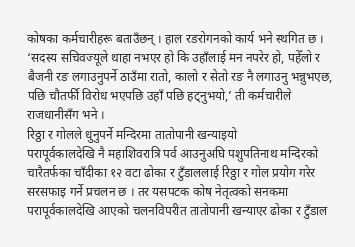कोषका कर्मचारीहरू बताउँछन् । हाल रङरोगनको कार्य भने स्थगित छ । ‘सदस्य सचिवज्यूले थाहा नभएर हो कि उहाँलाई मन नपरेर हो, पहेँलो र बैजनी रङ लगाउनुपर्ने ठाउँमा रातो, कालो र सेतो रङ नै लगाउनु भन्नुभएछ, पछि चौतर्फी विरोध भएपछि उहाँ पछि हट्नुभयो,’ ती कर्मचारीले राजधानीसँग भने ।
रिठ्ठा र गोलले धुनुपर्ने मन्दिरमा तातोपानी खन्याइयो
परापूर्वकालदेखि नै महाशिवरात्रि पर्व आउनुअघि पशुपतिनाथ मन्दिरको चारैतर्फका चाँदीका १२ वटा ढोका र टुँडाललाई रिठ्ठा र गोल प्रयोग गरेर सरसफाइ गर्ने प्रचलन छ । तर यसपटक कोष नेतृत्वको सनकमा परापूर्वकालदेखि आएको चलनविपरीत तातोपानी खन्याएर ढोका र टुँडाल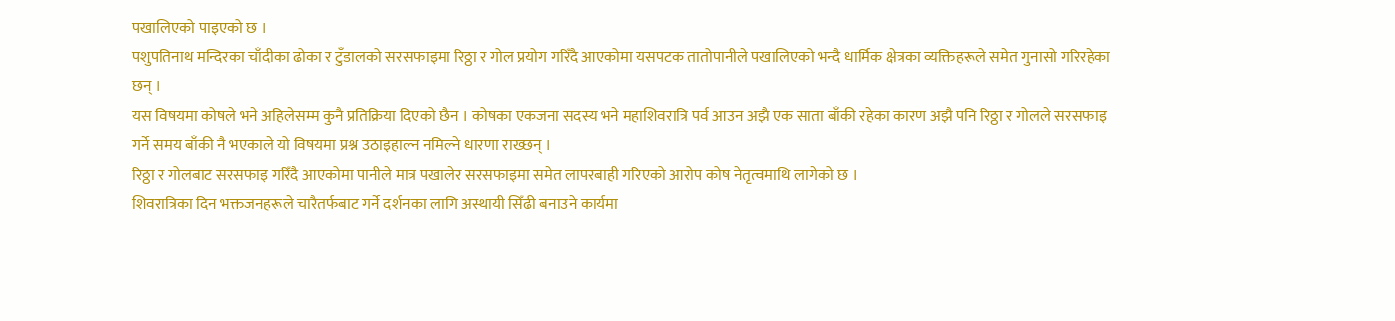पखालिएको पाइएको छ ।
पशुपतिनाथ मन्दिरका चाँदीका ढोका र टुँडालको सरसफाइमा रिठ्ठा र गोल प्रयोग गरिँदै आएकोमा यसपटक तातोपानीले पखालिएको भन्दै धार्मिक क्षेत्रका व्यक्तिहरूले समेत गुनासो गरिरहेका छन् ।
यस विषयमा कोषले भने अहिलेसम्म कुनै प्रतिक्रिया दिएको छैन । कोषका एकजना सदस्य भने महाशिवरात्रि पर्व आउन अझै एक साता बाँकी रहेका कारण अझै पनि रिठ्ठा र गोलले सरसफाइ गर्ने समय बाँकी नै भएकाले यो विषयमा प्रश्न उठाइहाल्न नमिल्ने धारणा राख्छन् ।
रिठ्ठा र गोलबाट सरसफाइ गरिँदै आएकोमा पानीले मात्र पखालेर सरसफाइमा समेत लापरबाही गरिएको आरोप कोष नेतृत्वमाथि लागेको छ ।
शिवरात्रिका दिन भक्तजनहरूले चारैतर्फबाट गर्ने दर्शनका लागि अस्थायी सिँढी बनाउने कार्यमा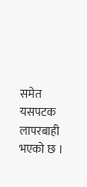समेत यसपटक लापरबाही भएको छ ।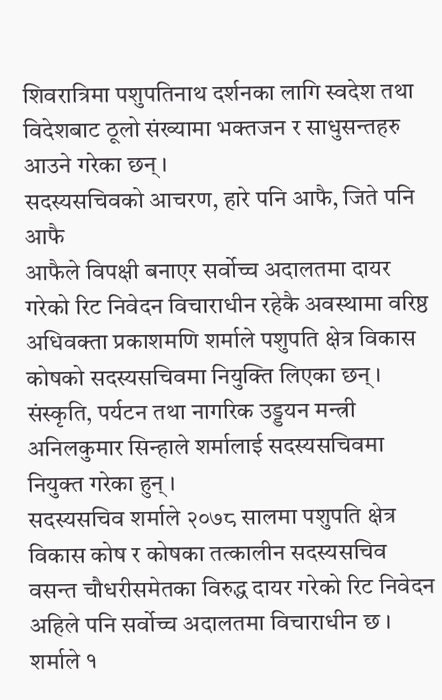शिवरात्रिमा पशुपतिनाथ दर्शनका लागि स्वदेश तथा विदेशबाट ठूलो संख्यामा भक्तजन र साधुसन्तहरु आउने गरेका छन् ।
सदस्यसचिवको आचरण, हारे पनि आफै, जिते पनि आफै
आफैले विपक्षी बनाएर सर्वोच्च अदालतमा दायर गरेको रिट निवेदन विचाराधीन रहेकै अवस्थामा वरिष्ठ अधिवक्ता प्रकाशमणि शर्माले पशुपति क्षेत्र विकास कोषको सदस्यसचिवमा नियुक्ति लिएका छन् । संस्कृति, पर्यटन तथा नागरिक उड्डयन मन्त्री अनिलकुमार सिन्हाले शर्मालाई सदस्यसचिवमा नियुक्त गरेका हुन् ।
सदस्यसचिव शर्माले २०७८ सालमा पशुपति क्षेत्र विकास कोष र कोषका तत्कालीन सदस्यसचिव वसन्त चौधरीसमेतका विरुद्ध दायर गरेको रिट निवेदन अहिले पनि सर्वोच्च अदालतमा विचाराधीन छ । शर्माले १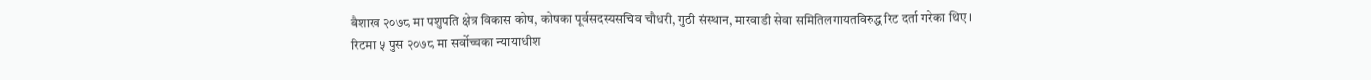बैशाख २०७८ मा पशुपति क्षेत्र विकास कोष, कोषका पूर्वसदस्यसचिव चौधरी, गुठी संस्थान, मारवाडी सेवा समितिलगायतविरुद्ध रिट दर्ता गरेका थिए ।
रिटमा ५ पुस २०७८ मा सर्वोच्चका न्यायाधीश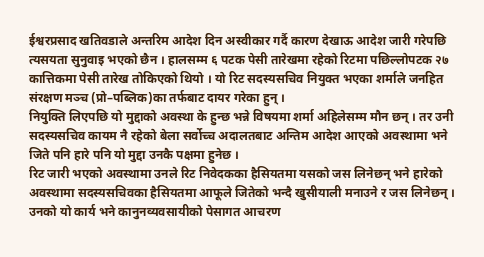ईश्वरप्रसाद खतिवडाले अन्तरिम आदेश दिन अस्वीकार गर्दै कारण देखाऊ आदेश जारी गरेपछि त्यसयता सुनुवाइ भएको छैन । हालसम्म ६ पटक पेसी तारेखमा रहेको रिटमा पछिल्लोपटक २७ कात्तिकमा पेसी तारेख तोकिएको थियो । यो रिट सदस्यसचिव नियुक्त भएका शर्माले जनहित संरक्षण मञ्च (प्रो–पब्लिक)का तर्फबाट दायर गरेका हुन् ।
नियुक्ति लिएपछि यो मुद्दाको अवस्था के हुन्छ भन्ने विषयमा शर्मा अहिलेसम्म मौन छन् । तर उनी सदस्यसचिव कायम नै रहेको बेला सर्वोच्च अदालतबाट अन्तिम आदेश आएको अवस्थामा भने जिते पनि हारे पनि यो मुद्दा उनकै पक्षमा हुनेछ ।
रिट जारी भएको अवस्थामा उनले रिट निवेदकका हैसियतमा यसको जस लिनेछन् भने हारेको अवस्थामा सदस्यसचिवका हैसियतमा आफूले जितेको भन्दै खुसीयाली मनाउने र जस लिनेछन् । उनको यो कार्य भने कानुनव्यवसायीको पेसागत आचरण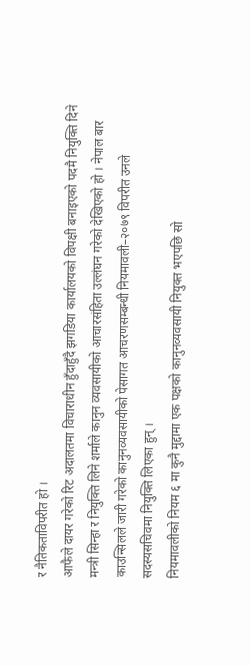र नैतिकताविपरीत हो ।
आफैले दायर गरेको रिट अदालतमा विचाराधीन हुँदाहुँदै झगडिया कार्यालयको विपक्षी बनाइएको पदमै नियुक्ति दिने मन्त्री सिन्हा र नियुक्ति लिने शर्माले कानुन व्यवसायीको आचारसंहिता उल्लंघन गरेको देखिएको हो । नेपाल बार काउन्सिलले जारी गरेको कानुनव्यवसायीको पेसागत आचरणसम्बन्धी नियमावली–२०७९ विपरीत उनले सदस्यसचिवमा नियुक्ति लिएका हुन् ।
नियमावलीको नियम ६ मा कुनै मुद्दामा एक पक्षको कानुनव्यवसायी नियुक्त भएपछि सो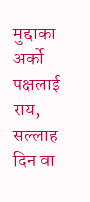मुद्दाका अर्को पक्षलाई राय, सल्लाह दिन वा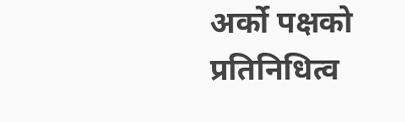अर्को पक्षको प्रतिनिधित्व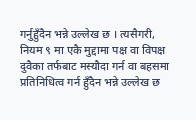गर्नुहुँदैन भन्ने उल्लेख छ । त्यसैगरी, नियम ९ मा एकै मुद्दामा पक्ष वा विपक्ष दुवैका तर्फबाट मस्यौदा गर्न वा बहसमा प्रतिनिधित्व गर्न हुँदैन भन्ने उल्लेख छ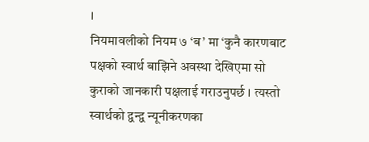।
नियमावलीको नियम ७ ‘ब’ मा ‘कुनै कारणबाट पक्षको स्वार्थ बाझिने अवस्था देखिएमा सो कुराको जानकारी पक्षलाई गराउनुपर्छ । त्यस्तो स्वार्थको द्वन्द्व न्यूनीकरणका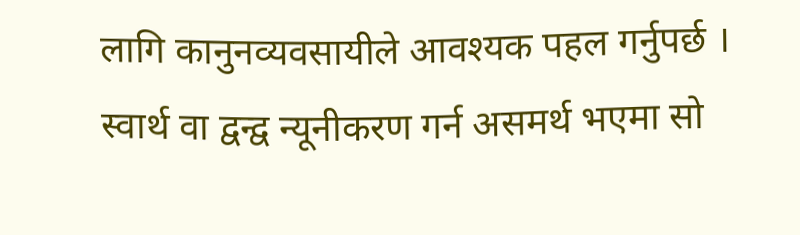लागि कानुनव्यवसायीले आवश्यक पहल गर्नुपर्छ । स्वार्थ वा द्वन्द्व न्यूनीकरण गर्न असमर्थ भएमा सो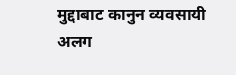मुद्दाबाट कानुन व्यवसायी अलग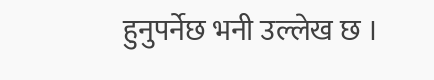हुनुपर्नेछ भनी उल्लेख छ ।